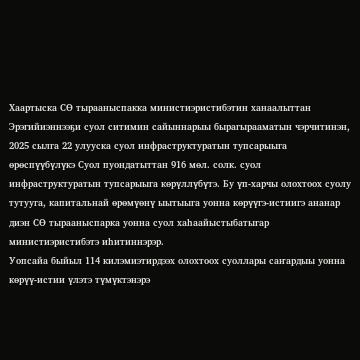Хаартыска СӨ тырааныспакка министиэристибэтин ханаалыттан
Эрэгийиэннээҕи суол ситимин сайыннарыы бырагырааматын чэрчитинэн, 2025 сылга 22 улууска суол инфраструктуратын тупсарыыга өрөспүүбүлүкэ Суол пуондатыттан 916 мөл. солк. суол инфраструктуратын тупсарыыга көрүллүбүтэ. Бу үп-харчы олохтоох суолу тутууга, капитальнай өрөмүөнү ыытыыга уонна көрүүгэ-истиигэ ананар диэн СӨ тырааныспарка уонна суол хаһаайыстыбатыгар министиэристибэтэ иһитиннэрэр.
Уопсайа быйыл 114 килэмиэтирдээх олохтоох суоллары саҥардыы уонна көрүү-истии үлэтэ түмүктэнэрэ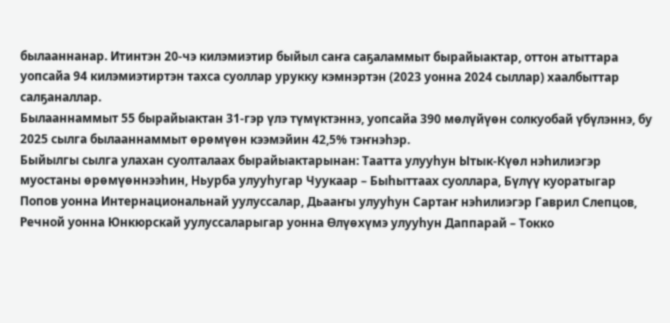былааннанар. Итинтэн 20-чэ килэмиэтир быйыл саҥа саҕаламмыт бырайыактар, оттон атыттара уопсайа 94 килэмиэтиртэн тахса суоллар урукку кэмнэртэн (2023 уонна 2024 сыллар) хаалбыттар салҕаналлар.
Былааннаммыт 55 бырайыактан 31-гэр үлэ түмүктэннэ, уопсайа 390 мөлүйүөн солкуобай үбүлэннэ, бу 2025 сылга былааннаммыт өрөмүөн кээмэйин 42,5% тэҥнэһэр.
Быйылгы сылга улахан суолталаах бырайыактарынан: Таатта улууһун Ытык-Күөл нэһилиэгэр муостаны өрөмүөннээһин, Ньурба улууһугар Чуукаар – Быһыттаах суоллара, Бүлүү куоратыгар Попов уонна Интернациональнай уулуссалар, Дьааҥы улууһун Сартаҥ нэһилиэгэр Гаврил Слепцов, Речной уонна Юнкюрскай уулуссаларыгар уонна Өлүөхүмэ улууһун Даппарай – Токко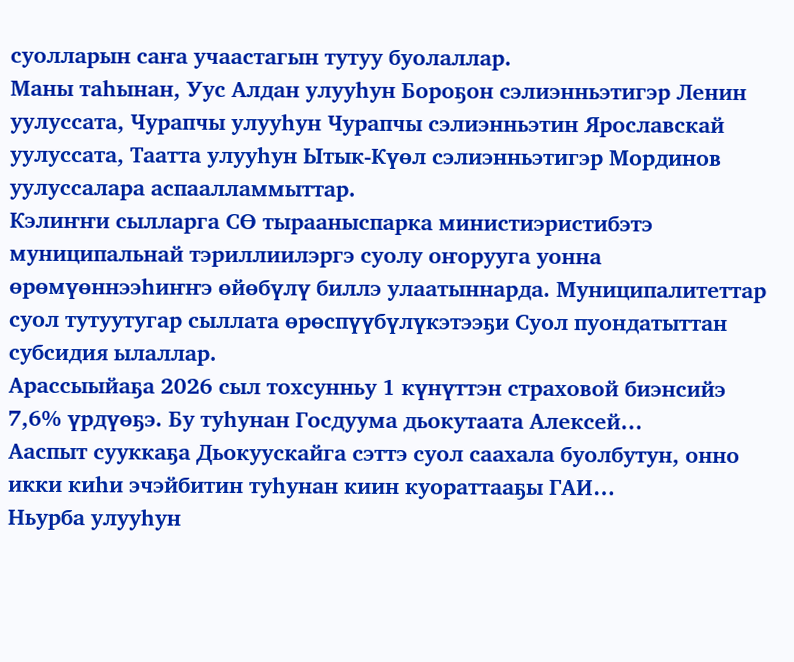суолларын саҥа учаастагын тутуу буолаллар.
Маны таһынан, Уус Алдан улууһун Бороҕон сэлиэнньэтигэр Ленин уулуссата, Чурапчы улууһун Чурапчы сэлиэнньэтин Ярославскай уулуссата, Таатта улууһун Ытык-Күөл сэлиэнньэтигэр Мординов уулуссалара аспаалламмыттар.
Кэлиҥҥи сылларга СӨ тырааныспарка министиэристибэтэ муниципальнай тэриллиилэргэ суолу оҥорууга уонна өрөмүөннээһиҥҥэ өйөбүлү биллэ улаатыннарда. Муниципалитеттар суол тутуутугар сыллата өрөспүүбүлүкэтээҕи Суол пуондатыттан субсидия ылаллар.
Арассыыйаҕа 2026 сыл тохсунньу 1 күнүттэн страховой биэнсийэ 7,6% үрдүөҕэ. Бу туһунан Госдуума дьокутаата Алексей…
Ааспыт сууккаҕа Дьокуускайга сэттэ суол саахала буолбутун, онно икки киһи эчэйбитин туһунан киин куораттааҕы ГАИ…
Ньурба улууһун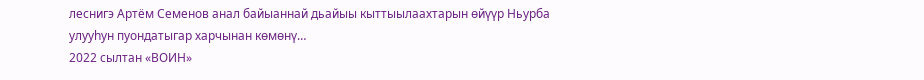леснигэ Артём Семенов анал байыаннай дьайыы кыттыылаахтарын өйүүр Ньурба улууһун пуондатыгар харчынан көмөнү…
2022 сылтан «ВОИН»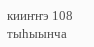кииҥҥэ 108 тыһыынча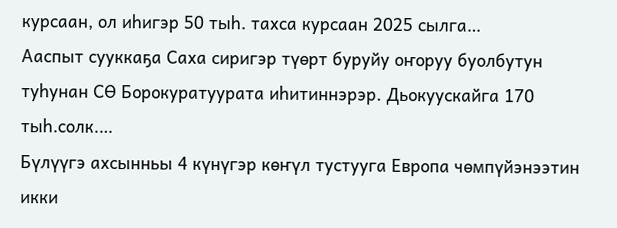курсаан, ол иһигэр 50 тыһ. тахса курсаан 2025 сылга…
Ааспыт сууккаҕа Саха сиригэр түөрт буруйу оҥоруу буолбутун туһунан СӨ Борокуратуурата иһитиннэрэр. Дьокуускайга 170 тыһ.солк.…
Бүлүүгэ ахсынньы 4 күнүгэр көҥүл тустууга Европа чөмпүйэнээтин икки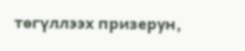төгүллээх призерун,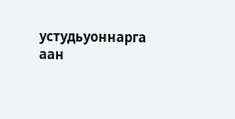устудьуоннарга аан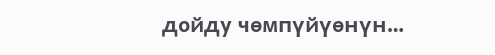дойду чөмпүйүөнүн…